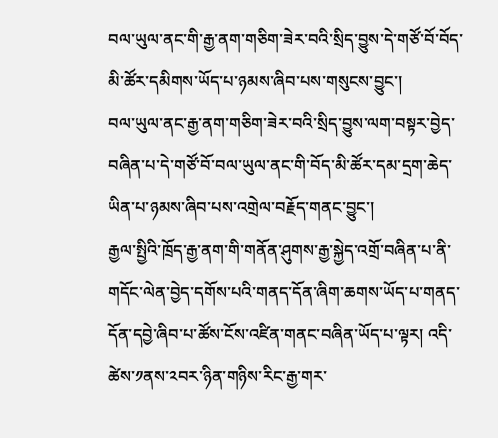བལ་ཡུལ་ནང་གི་རྒྱ་ནག་གཅིག་ཟེར་བའི་སྲིད་བྱུས་དེ་གཙོ་བོ་བོད་མི་ཚོར་དམིགས་ཡོད་པ་ཉམས་ཞིབ་པས་གསུངས་བྱུང་།
བལ་ཡུལ་ནང་རྒྱ་ནག་གཅིག་ཟེར་བའི་སྲིད་བྱུས་ལག་བསྟར་བྱེད་བཞིན་པ་དེ་གཙོ་བོ་བལ་ཡུལ་ནང་གི་བོད་མི་ཚོར་དམ་དྲག་ཆེད་ཡིན་པ་ཉམས་ཞིབ་པས་འགྲེལ་བརྗོད་གནང་བྱུང་།
རྒྱལ་སྤྱིའི་ཁྲོད་རྒྱ་ནག་གི་གནོན་ཤུགས་རྒྱ་སྐྱེད་འགྲོ་བཞིན་པ་ནི་གདོང་ལེན་བྱེད་དགོས་པའི་གནད་དོན་ཞིག་ཆགས་ཡོད་པ་གནད་དོན་དབྱེ་ཞིབ་པ་ཚོས་ངོས་འཛིན་གནང་བཞིན་ཡོད་པ་ལྟར། འདི་ཚེས་༡ནས་༢བར་ཉིན་གཉིས་རིང་རྒྱ་གར་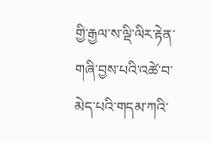གྱི་རྒྱལ་ས་ལྡི་ལིར་རྟེན་གཞི་བྱས་པའི་འཚེ་བ་མེད་པའི་གདམ་ཀའི་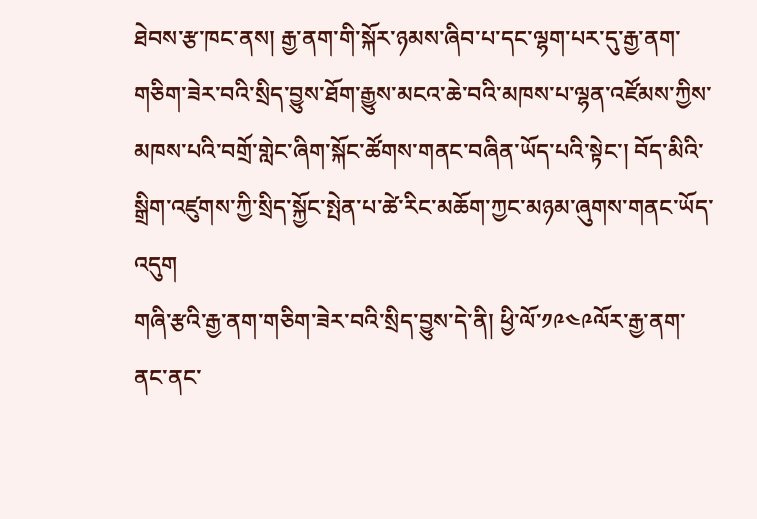ཐེབས་རྩ་ཁང་ནས། རྒྱ་ནག་གི་སྐོར་ཉམས་ཞིབ་པ་དང་ལྷག་པར་དུ་རྒྱ་ནག་གཅིག་ཟེར་བའི་སྲིད་བྱུས་ཐོག་རྒྱུས་མངའ་ཆེ་བའི་མཁས་པ་ལྷན་འཛོམས་ཀྱིས་མཁས་པའི་བགྲོ་གླེང་ཞིག་སྐོང་ཚོགས་གནང་བཞིན་ཡོད་པའི་སྟེང་། བོད་མིའི་སྒྲིག་འཛུགས་ཀྱི་སྲིད་སྐྱོང་སྤེན་པ་ཚེ་རིང་མཆོག་ཀྱང་མཉམ་ཞུགས་གནང་ཡོད་འདུག
གཞི་རྩའི་རྒྱ་ནག་གཅིག་ཟེར་བའི་སྲིད་བྱུས་དེ་ནི། ཕྱི་ལོ་༡༩༤༩ལོར་རྒྱ་ནག་ནང་ནང་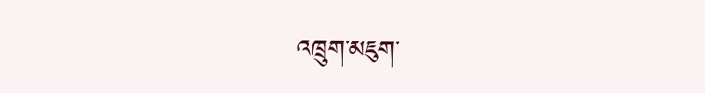འཁྲུག་མཇུག་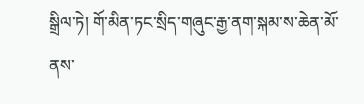སྒྲིལ་ཏེ། གོ་མིན་ཏང་སྲིད་གཞུང་རྒྱ་ནག་སྐམ་ས་ཆེན་མོ་ནས་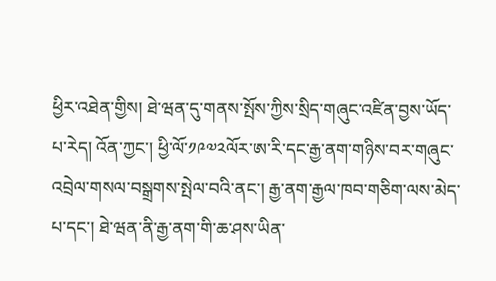ཕྱིར་འཐེན་གྱིས། ཐེ་ཝན་དུ་གནས་སྤོས་ཀྱིས་སྲིད་གཞུང་འཛིན་བྱས་ཡོད་པ་རེད། འོན་ཀྱང་། ཕྱི་ལོ་༡༩༧༢ལོར་ཨ་རི་དང་རྒྱ་ནག་གཉིས་བར་གཞུང་འབྲེལ་གསལ་བསྒྲགས་སྤེལ་བའི་ནང་། རྒྱ་ནག་རྒྱལ་ཁབ་གཅིག་ལས་མེད་པ་དང་། ཐེ་ཝན་ནི་རྒྱ་ནག་གི་ཆ་ཤས་ཡིན་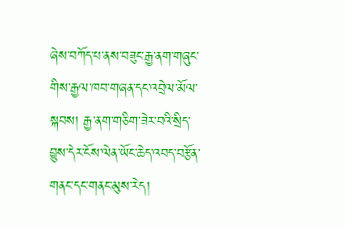ཞེས་བཀོད་པ་ནས་བཟུང་རྒྱ་ནག་གཞུང་གིས་རྒྱལ་ཁབ་གཞན་དང་འབྲེལ་མོལ་སྐབས། རྒྱ་ནག་གཅིག་ཟེར་བའི་སྲིད་བྱུས་དེར་ངོས་ལེན་ཡོང་ཆེད་འབད་བརྩོན་གནང་དང་གནང་མུས་རེད།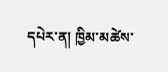དཔེར་ན། ཁྱིམ་མཚེས་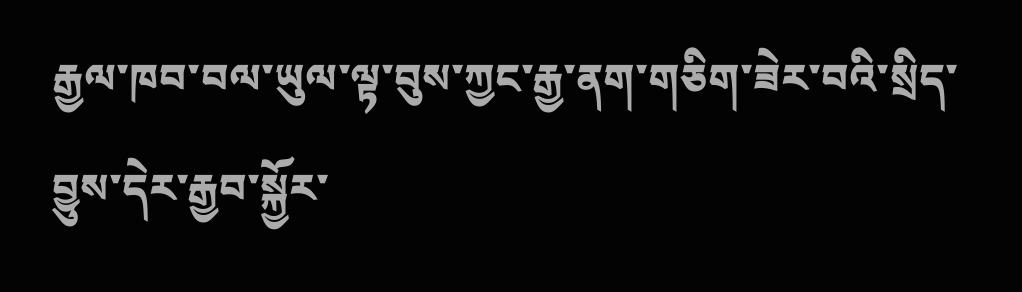རྒྱལ་ཁབ་བལ་ཡུལ་ལྟ་བུས་ཀྱང་རྒྱ་ནག་གཅིག་ཟེར་བའི་སྲིད་བྱུས་དེར་རྒྱབ་སྐྱོར་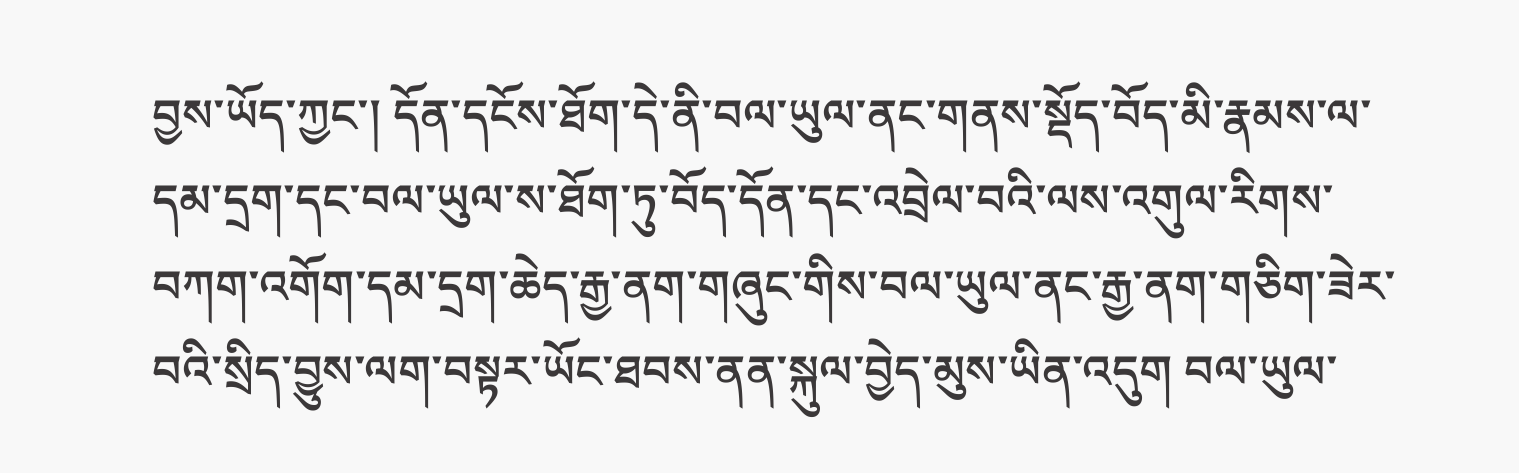བྱས་ཡོད་ཀྱང་། དོན་དངོས་ཐོག་དེ་ནི་བལ་ཡུལ་ནང་གནས་སྡོད་བོད་མི་རྣམས་ལ་དམ་དྲག་དང་བལ་ཡུལ་ས་ཐོག་ཏུ་བོད་དོན་དང་འབྲེལ་བའི་ལས་འགུལ་རིགས་བཀག་འགོག་དམ་དྲག་ཆེད་རྒྱ་ནག་གཞུང་གིས་བལ་ཡུལ་ནང་རྒྱ་ནག་གཅིག་ཟེར་བའི་སྲིད་བྱུས་ལག་བསྟར་ཡོང་ཐབས་ནན་སྐུལ་བྱེད་མུས་ཡིན་འདུག བལ་ཡུལ་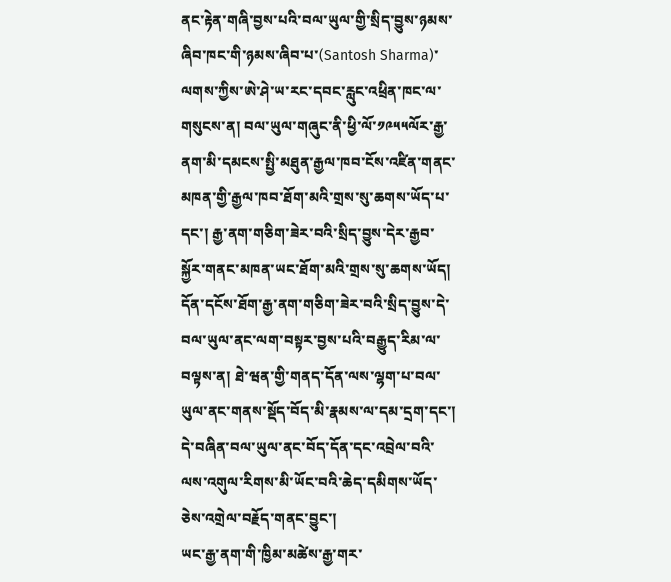ནང་རྟེན་གཞི་བྱས་པའི་བལ་ཡུལ་གྱི་སྲིད་བྱུས་ཉམས་ཞིབ་ཁང་གི་ཉམས་ཞིབ་པ་(Santosh Sharma)་ལགས་ཀྱིས་ཨེ་ཤེ་ཡ་རང་དབང་རླུང་འཕྲིན་ཁང་ལ་གསུངས་ན། བལ་ཡུལ་གཞུང་ནི་ཕྱི་ལོ་༡༩༥༥ལོར་རྒྱ་ནག་མི་དམངས་སྤྱི་མཐུན་རྒྱལ་ཁབ་ངོས་འཛིན་གནང་མཁན་གྱི་རྒྱལ་ཁབ་ཐོག་མའི་གྲས་སུ་ཆགས་ཡོད་པ་དང་། རྒྱ་ནག་གཅིག་ཟེར་བའི་སྲིད་བྱུས་དེར་རྒྱབ་སྐྱོར་གནང་མཁན་ཡང་ཐོག་མའི་གྲས་སུ་ཆགས་ཡོད། དོན་དངོས་ཐོག་རྒྱ་ནག་གཅིག་ཟེར་བའི་སྲིད་བྱུས་དེ་བལ་ཡུལ་ནང་ལག་བསྟར་བྱས་པའི་བརྒྱུད་རིམ་ལ་བལྟས་ན། ཐེ་ཝན་གྱི་གནད་དོན་ལས་ལྷག་པ་བལ་ཡུལ་ནང་གནས་སྡོད་བོད་མི་རྣམས་ལ་དམ་དྲག་དང་། དེ་བཞིན་བལ་ཡུལ་ནང་བོད་དོན་དང་འབྲེལ་བའི་ལས་འགུལ་རིགས་མི་ཡོང་བའི་ཆེད་དམིགས་ཡོད་ཅེས་འགྲེལ་བརྗོད་གནང་བྱུང་།
ཡང་རྒྱ་ནག་གི་ཁྱིམ་མཚེས་རྒྱ་གར་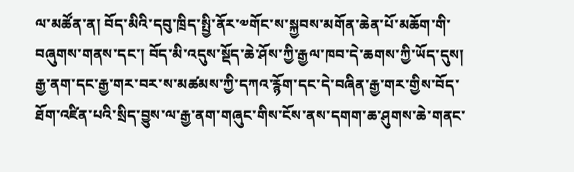ལ་མཚོན་ན། བོད་མིའི་དབུ་ཁྲིད་སྤྱི་ནོར་༧གོང་ས་སྐྱབས་མགོན་ཆེན་པོ་མཆོག་གི་བཞུགས་གནས་དང་། བོད་མི་འདུས་སྡོད་ཆེ་ཤོས་ཀྱི་རྒྱལ་ཁབ་དེ་ཆགས་ཀྱི་ཡོད་དུས། རྒྱ་ནག་དང་རྒྱ་གར་བར་ས་མཚམས་ཀྱི་དཀའ་རྙོག་དང་དེ་བཞིན་རྒྱ་གར་གྱིས་བོད་ཐོག་འཛིན་པའི་སྲིད་བྱུས་ལ་རྒྱ་ནག་གཞུང་གིས་ངོས་ནས་དགག་ཆ་ཤུགས་ཆེ་གནང་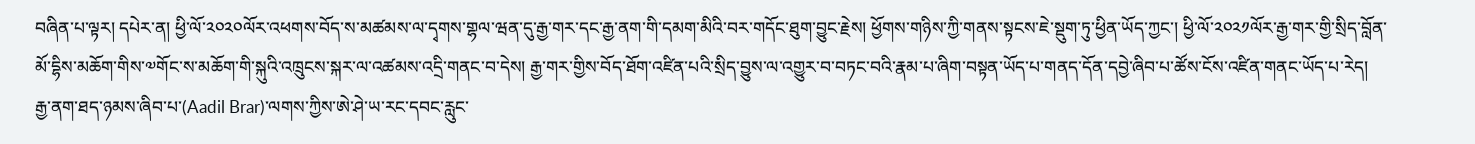བཞིན་པ་ལྟར། དཔེར་ན། ཕྱི་ལོ་༢༠༢༠ལོར་འཕགས་བོད་ས་མཚམས་ལ་དྭགས་གྷལ་ཝན་དུ་རྒྱ་གར་དང་རྒྱ་ནག་གི་དམག་མིའི་བར་གདོང་ཐུག་བྱུང་རྗེས། ཕྱོགས་གཉིས་ཀྱི་གནས་སྟངས་ཇེ་སྡུག་ཏུ་ཕྱིན་ཡོད་ཀྱང་། ཕྱི་ལོ་༢༠༢༡ལོར་རྒྱ་གར་གྱི་སྲིད་བློན་མོ་དྷིས་མཆོག་གིས་༧གོང་ས་མཆོག་གི་སྐུའི་འཁྲུངས་སྐར་ལ་འཚམས་འདྲི་གནང་བ་དེས། རྒྱ་གར་གྱིས་བོད་ཐོག་འཛིན་པའི་སྲིད་བྱུས་ལ་འགྱུར་བ་བཏང་བའི་རྣམ་པ་ཞིག་བསྟན་ཡོད་པ་གནད་དོན་དབྱེ་ཞིབ་པ་ཚོས་ངོས་འཛིན་གནང་ཡོད་པ་རེད།
རྒྱ་ནག་ཐད་ཉམས་ཞིབ་པ་(Aadil Brar)་ལགས་ཀྱིས་ཨེ་ཤེ་ཡ་རང་དབང་རླུང་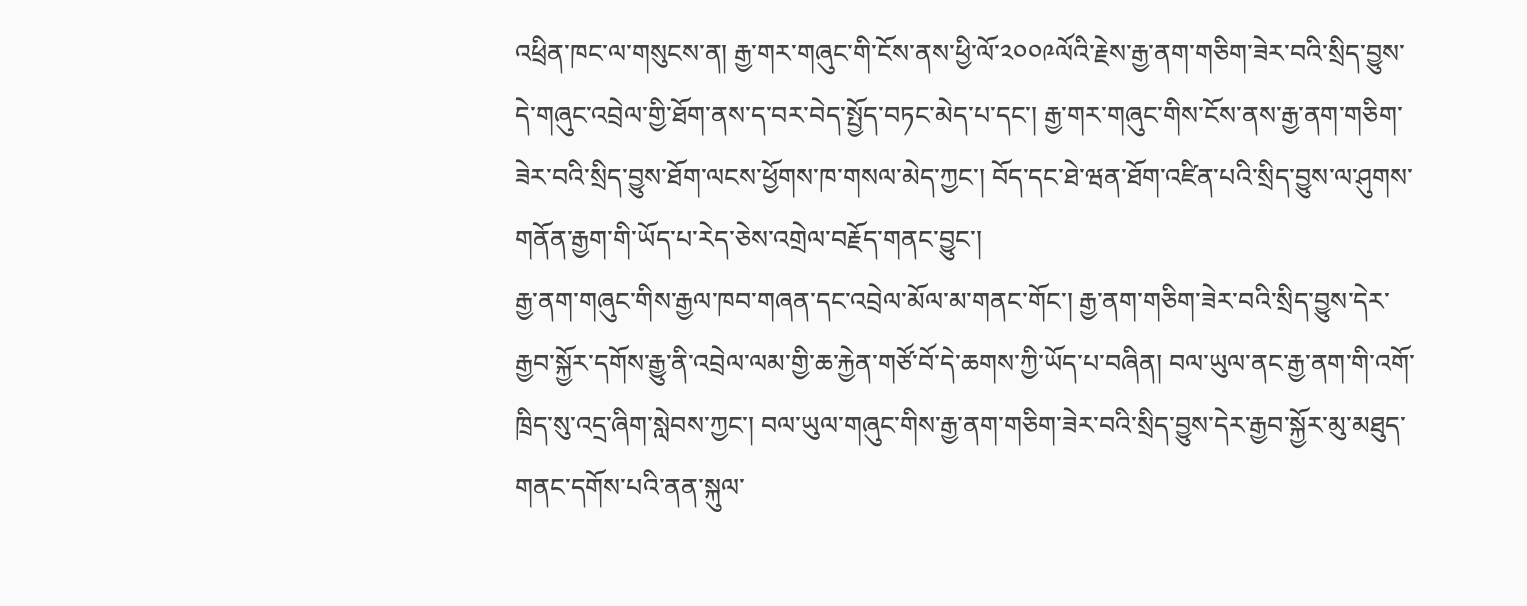འཕྲིན་ཁང་ལ་གསུངས་ན། རྒྱ་གར་གཞུང་གི་ངོས་ནས་ཕྱི་ལོ་༢༠༠༩ལོའི་རྗེས་རྒྱ་ནག་གཅིག་ཟེར་བའི་སྲིད་བྱུས་དེ་གཞུང་འབྲེལ་གྱི་ཐོག་ནས་ད་བར་བེད་སྤྱོད་བཏང་མེད་པ་དང་། རྒྱ་གར་གཞུང་གིས་ངོས་ནས་རྒྱ་ནག་གཅིག་ཟེར་བའི་སྲིད་བྱུས་ཐོག་ལངས་ཕྱོགས་ཁ་གསལ་མེད་ཀྱང་། བོད་དང་ཐེ་ཝན་ཐོག་འཛིན་པའི་སྲིད་བྱུས་ལ་ཤུགས་གནོན་རྒྱག་གི་ཡོད་པ་རེད་ཅེས་འགྲེལ་བརྗོད་གནང་བྱུང་།
རྒྱ་ནག་གཞུང་གིས་རྒྱལ་ཁབ་གཞན་དང་འབྲེལ་མོལ་མ་གནང་གོང་། རྒྱ་ནག་གཅིག་ཟེར་བའི་སྲིད་བྱུས་དེར་རྒྱབ་སྐྱོར་དགོས་རྒྱུ་ནི་འབྲེལ་ལམ་གྱི་ཆ་རྐྱེན་གཙོ་བོ་དེ་ཆགས་ཀྱི་ཡོད་པ་བཞིན། བལ་ཡུལ་ནང་རྒྱ་ནག་གི་འགོ་ཁྲིད་སུ་འདྲ་ཞིག་སླེབས་ཀྱང་། བལ་ཡུལ་གཞུང་གིས་རྒྱ་ནག་གཅིག་ཟེར་བའི་སྲིད་བྱུས་དེར་རྒྱབ་སྐྱོར་མུ་མཐུད་གནང་དགོས་པའི་ནན་སྐུལ་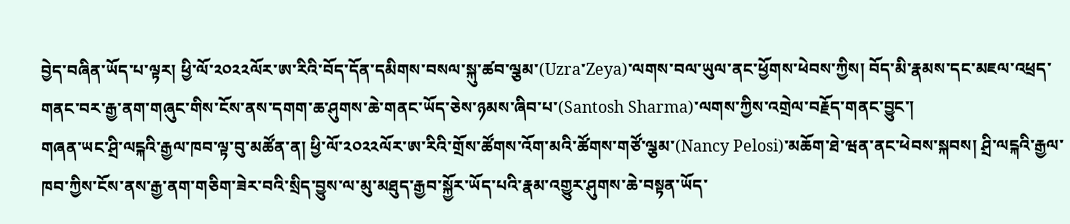བྱེད་བཞིན་ཡོད་པ་ལྟར། ཕྱི་ལོ་༢༠༢༢ལོར་ཨ་རིའི་བོད་དོན་དམིགས་བསལ་སྐུ་ཚབ་ལྕམ་(Uzra་Zeya)་ལགས་བལ་ཡུལ་ནང་ཕྱོགས་ཕེབས་ཀྱིས། བོད་མི་རྣམས་དང་མཇལ་འཕྲད་གནང་བར་རྒྱ་ནག་གཞུང་གིས་ངོས་ནས་དགག་ཆ་ཤུགས་ཆེ་གནང་ཡོད་ཅེས་ཉམས་ཞིབ་པ་(Santosh Sharma)་ལགས་ཀྱིས་འགྲེལ་བརྗོད་གནང་བྱུང་།
གཞན་ཡང་ཤྲི་ལངྐའི་རྒྱལ་ཁབ་ལྟ་བུ་མཚོན་ན། ཕྱི་ལོ་༢༠༢༢ལོར་ཨ་རིའི་གྲོས་ཚོགས་འོག་མའི་ཚོགས་གཙོ་ལྕམ་(Nancy Pelosi)་མཆོག་ཐེ་ཝན་ནང་ཕེབས་སྐབས། ཤྲི་ལངྐའི་རྒྱལ་ཁབ་ཀྱིས་ངོས་ནས་རྒྱ་ནག་གཅིག་ཟེར་བའི་སྲིད་བྱུས་ལ་མུ་མཐུད་རྒྱབ་སྐྱོར་ཡོད་པའི་རྣམ་འགྱུར་ཤུགས་ཆེ་བསྟན་ཡོད་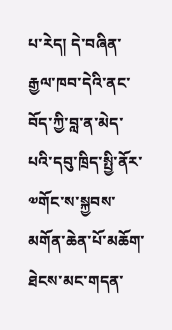པ་རེད། དེ་བཞིན་རྒྱལ་ཁབ་དེའི་ནང་བོད་ཀྱི་བླ་ན་མེད་པའི་དབུ་ཁྲིད་སྤྱི་ནོར་༧གོང་ས་སྐྱབས་མགོན་ཆེན་པོ་མཆོག་ཐེངས་མང་གདན་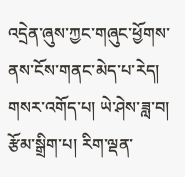འདྲེན་ཞུས་ཀྱང་གཞུང་ཕྱོགས་ནས་ངོས་གནང་མེད་པ་རེད།
གསར་འགོད་པ། ཡེ་ཤེས་ཟླ་བ།
རྩོམ་སྒྲིག་པ། རིག་ལྡན་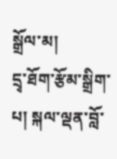སྒྲོལ་མ།
དྲྭ་ཐོག་རྩོམ་སྒྲིག་པ། སྐལ་ལྡན་བློ་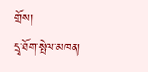གྲོས།
དྲྭ་ཐོག་སྤེལ་མཁན།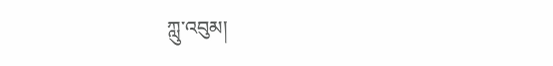ཀླུ་འབུམ།